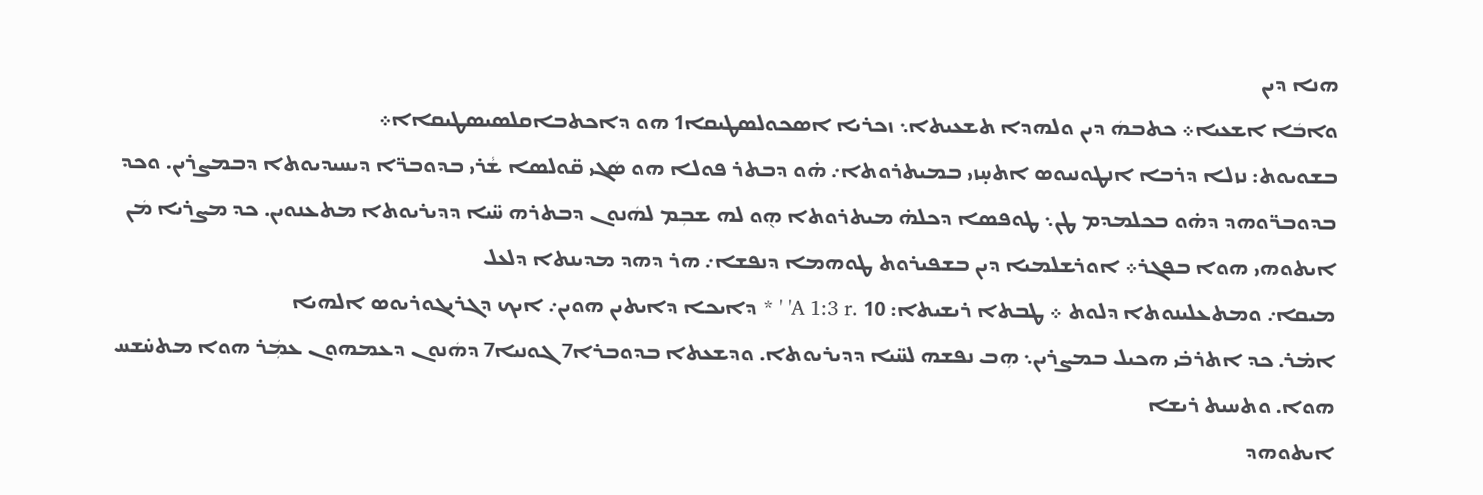ܗܢܐ ܕܝܢ
ܘܐܒܿܐ ܐܫܥܝܐ܀ ܟܬܒܗܿ ܕܝܢ ܘܠܗܕܐ ܬܫܥܝܬܐ܆ ܙܟܪܝܐ ܐܤܟܘܠܣܛܝܩܐ1 ܗܘ ܕܐܟܬܒܐܩܠܤܝܣܛܝܩܐܐ܀
ܒܫܘܝܘܬ: ܢܙܠܐ ܕܪܒܐ ܐܢܛܘܢܝܘܣ ܐܬܚ̣ܙܝ ܒܡܝܬܪܘܬܐ܇ ܗ̇ܘ ܕܒܬܪ ܦܘܠܐ ܗܘ ܣܿܓܝ ܩ̈ܘܠܣܐ ܫܵܪܝ ܒܕܘܒܪ̈ܐ ܕܝܚܝܕܝܘܬܐ ܕܒܡܨܪܝܢ. ܘܟܕ ܒܕܘܒܪ̈ܘܗܕ ܕܗ̇ܘ ܒܟܠܡܕܡ ܛܢ܆ ܛܘܦܣܐ ܕܟܠܗ̇ ܡܝܬܪܘܬܐ ܗ݈ܘ ܠܗ ܫܒܼܡ ܠܗܿܢܘܢ ܕܒܬܪܗ ܚ̈ܝܐ ܕܕܝܪܝܘܬܐ ܡܬܥܢܘܝܢ. ܟܕ ܡܨܪܝܐ ܡܿܢ ܐܝܬܘܗܝ ܗܘܐ ܒܦܓܪ܀ ܐܘܪܫܠܡܝܐ ܕܝܢ ܒܫܦܝܪܘܬ ܛܘܗܡܐ ܕܢܦܫܐ܇ ܗܪ ܕܗܕ ܡܕܝܢܬܐ ܕܠܥܠ
ܡܝܩܐ܇ ܘܡܬܥܠܝܢܘܬܐ ܕܠܘܬ ܀ ܛܒܬܐ ܪܝܫܝܬܐ: 10 .A 1:3 r' ' * ܕܐܝܟܐ ܕܐܝܬܝܢ ܗܘܝܢ܇ ܐܝܟ ܕܓܪܝܓܘܪܝܘܣ ܐܠܗܝܐ
ܐܡ̇ܪ. ܟܕ ܐܬܪܒ̇ܝ ܗܟܝܠ ܒܡܨܪܝܢ܆ ܗܼܒ ܢܦܫܗ ܠܚ̈ܝܐ ܕܕܝܪܝܘܬܐ. ܘܕܫܥܬܐ ܒܕܘܒܪܐ7 ܓܘܢܝܐ7 ܕܗܿܢܘܢ ܕܥܡܗܘܢ ܥܡܲܪ ܗܘܐ ܡܬܚ̇ܫܚ ܗܘܐ. ܘܬܚܝܬ ܪܝܫܐ
ܐܝܬܘܗܕ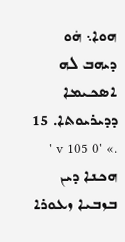ܗܘܐ܆ ܗܿܘ ܕܝܗܒ ܠܗ ܐܣܟܝܡܐ ܕܕܝܪܝܘܬܐ. 15 .» 'v 105 0 ' ܗܟܢܐ ܕܝܢ ܒܙܒܝܐ ܙܥܘܪܐ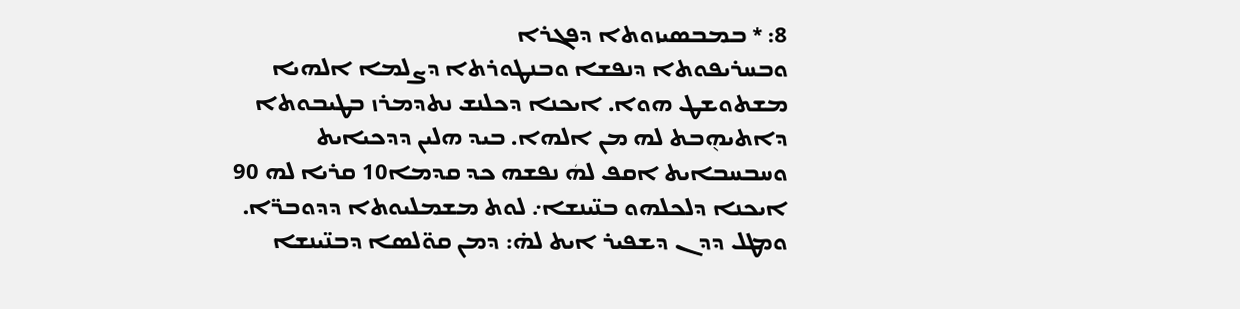8: * ܒܡܒܣܝܙܘܬܐ ܕܦܓܪܐ
ܘܒܚܪܝܦܘܬܐ ܕܢܦܫܐ ܘܒܢܛܘܪܬܐ ܕܨܠܡܐ ܐܠܗܝܐ ܡܫܬܘܫܛ ܗܘܐ. ܐܝܟܢܐ ܕܟܠܢܫ ܢܬܕܡܪܙ ܒܛܝܒܘܬܐ ܕܐܬܝܗ݈ܒܬ ܠܗ ܡܢ ܐܠܗܐ. ܒܝܕ ܗܠܝܢ ܕܕܟܝܐܝܬ ܘܚܒܚܒܐܝܬ ܐܩܦ ܠܗܿ ܢܦܫܗ ܟܕ ܩܕܡܐ10 ܩܪܝܐ ܠܗ 90 ܐܝܟܢܐ ܕܠܟܠܗܘ ܒܢ̈ܝܢܫܐ܇ ܠܘܬ ܡܫܡܠܝܘܬܐ ܕܕܘܒܪ̈ܐ. ܘܡܛܠ ܕܕ ܢ ܕܫܦܝܪ ܐܝܬ ܠܗ̇: ܕܡܢ ܩܘ̈ܠܤܐ ܕܒܢ̈ܝܢܫܐ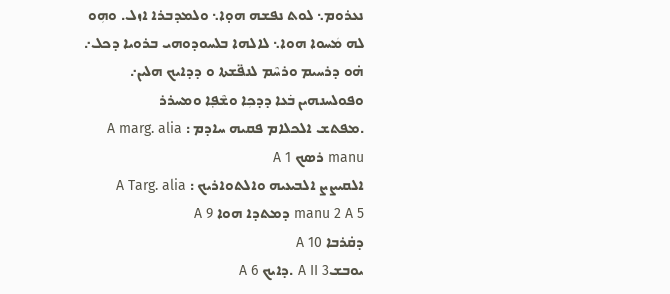ܢܥܪܘܡ܆ ܠܘܬ ܢܦܫܗ ܗܘ̣ܐ܆ ܘܠܡܕܒܪܐ ܐܙܠ. ܘܗܼܘ ܠܗ ܡܿܚܘܐ ܗܘܐ܆ ܠܐܠܗܐ ܒܠܚܘܕܘܗܝ ܒܪܘܝܐ ܕܟܠ܇ ܗ̇ܘ ܕܪܚܝܡ ܘܪܚܶܡ ܠܢܦ̈ܫܬܐ ܘ ܕܕܐܝܟ ܗܠܝܢ܇ ܘܦܘܠܚܢܗܝܢ ܒ݁ܥܐ ܕܕܟܼܐ ܘܫܶܦ݂ܐ ܘܡܚܪܪ
.ܡܦܬܫ ܐܠܟܠܐܡ ܦܩܝܗ ܚܐܕܡ : A marg. alia manu ܪܤܟ A 1
ܐܠܩܝܨܨ ܐܠܒܝܥܝܗ ܘܐܠܬܘܐܪܝܟ : A Targ. alia manu 2 A 5 ܕܡܬܕܐ ܗܘܐ A 9
ܕܩ̇ܪܒܐ A 10
ܝܘܒܫA II 3 .ܕܐܝܟ A 6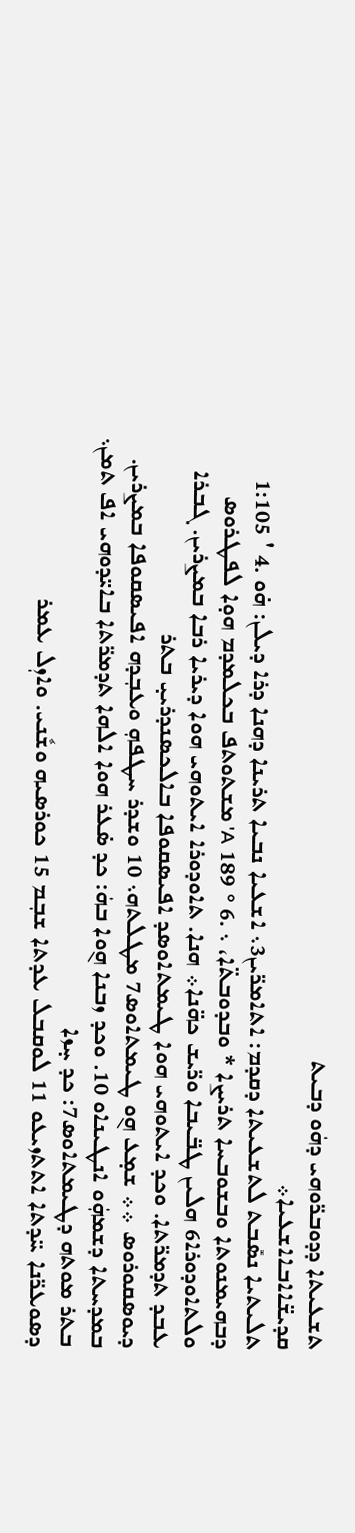ܬܫܥܝܬܐ ܕܕܘܒܪ̈ܘܗܝ ܕܗܿܘ ܕܒܝܬ
ܩܕܝܫ̈ܐܐܒܐܐܫܥܝܐ܀
ܬܠܝܬܝܐ ܢܣܺܒܬ ܠܬܫܥܝܬܐ ܕܩܕܡ: ܐܬܐܡܪ̈ܝܢ3܆ ܐܫܥܝܐ ܢܒܝܐ ܬܪܝܢܐ ܕܗܢܐ ܕܪܐ ܕܝܠܢ: ܗ̇ܘ .4 ' 1:105 ܕܒܗܝܡܢܘܬܐ ܘܒܫܘܒܚܐ ܬܪܝܨܐ * ܘܒܕܘܒܬ̈ܐ، ܆ .6 ° 189 A' ܡܫܬܘܬܦ ܒܟܠܡܕܡ ܗܘ̣ܐ ܠܦܛܪܘܣ ܘܠܬܐܘܕܘܪܐ6 ܗܠܝܢ ܛܒ̈ܝܒܐ ܘܪ̈ܝܫ ܟܗ̈ܢܐ܀ ܗܢܐ. ܬܐܘܕܘܪܐ ܐܝܬܘܗܝ ܗܘܐ ܕܝܪܝܐ ܪܒܐ ܒܡܨܪܝܢ. ܓܒܪܐ ܥܒܕ ܬܕܡܪ̈ܬܐ. ܘܟܕ ܐܝܬܘܗܝ ܗܘܐ ܛܝܡܬܐܘܣܕ ܐܦܝܣܩܘܦܐ ܒܐܠܟܣܢܕܪܝܝ̣ ܒܬܪ
ܕܝܘܣܩܘܪܘܣ ܀܀ ܫܡ̣ܥ ܗ݈ܘ ܛܝܡܬܐܘܣ7 ܡܛܠܬܗ܆ 10 ܘܫܕܪ ܚܛܦܗܼ ܘܥܒܼܕܗ ܐܦܝܣܩܘܦܐ ܒܡܨܪܝܢ.
ܒܡܕܚܬܐ ܕܫܡܗܼܿܘ ܐܢܛܝܢܐܘ 10. ܘܟܕ ܙܒܢܐ ܗ݈ܘܐ ܒܗܿ: ܟܕ ܣ̇ܥܪ ܗܘܐ ܐܠܗܐ ܬܕܡܪ̈ܬܐ ܒܐܝ̈ܕܘܗܝ ܐܦ ܬܡܢ܆ ܒܬܪ ܡܘܬܗ ܕܛܝܡܬܐܘܣ7: ܟܕ ܚ̣ܙܐ
ܕܣܘܥܪ̈ܢܐ ܚ̈ܕܬܐ ܐܬܬܙܝܥܘ 11 ܠܘܩܒܠ ܥܕܬܐ ܫܒܼܡ 15 ܟܘܪܤܝܗ ܘܫܽܢܝ. ܘܐܙܼܠ ܥܡܪ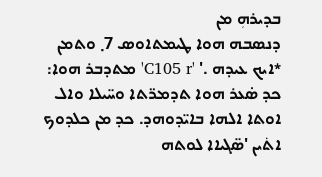ܒܕܝܪܗܼ ܡܢ
ܕܢܣܒܗ ܗܘܐ ܛܝܡܬܐܘܣ 7܂ ܘܬܡܢ *ܐܝܟ ܥܝܕܗ .' 'C105 r' ܡܬܕܒܪ ܗܘܐ: ܟܕ ܣ̇ܥܪ ܗܘܐ ܬܕܡܪ̈ܬܐ ܘܚ̈ܝܠܐ ܘܐܠ ܐܘܬܐ ܐܠܗܐ ܒܐܝ̈ܕܘܗܕ. ܟܕ ܡܢ ܟܠܕܘܟ ܐܬ݁ܝܢ 'ܣ̈ܓܝܐܐ ܠܘܬܗ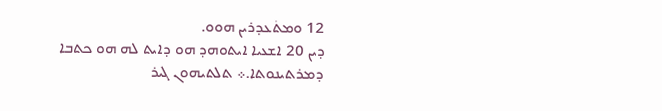12 ܘܡܬ݁ܥܕܪܝܢ ܗܘܘ.
ܕܝܢ 20 ܐܫܥܝܐ ܐܝܬܘܗܕ ܗܘ ܕܐܝܬ ܠܗ ܗܘ ܟܬܒܐ
ܕܡܪܬܝܢܘܬܐ.܀ ܬܠܬܝܗܘܢ ܓܝܪ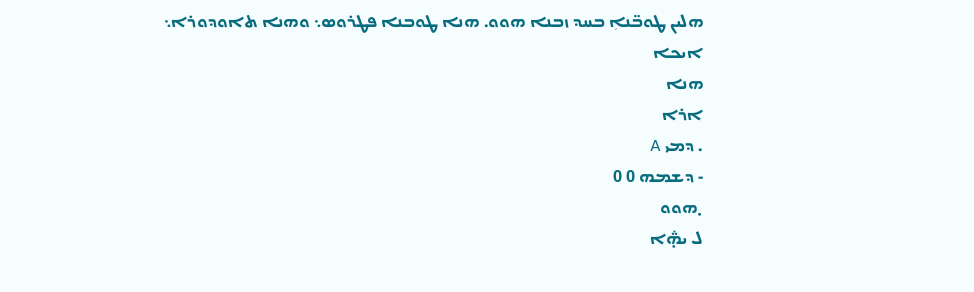ܗܠܝܢ ܛܘܒ̈ܢܐܼ ܒܚܕ ܙܒܢܐ ܗܘܘ. ܗܢܐ ܛܘܒܢܐ ܦܛܪܘܣ܆ ܘܗܢܐ ܬܐܘܕܘܪܐ܆
ܐܝܟܐ
ܗܢܐ
ܐܪܐ
. ܕܡܝ A
- ܕܫܡܗ 0 0
܂ܗܘܘ
ܠ ܞܐ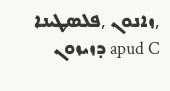,ܙܐܢܘܢ ,ܦܠܣܛܝܢܐ apud C ܕܙܝܙܘܢ